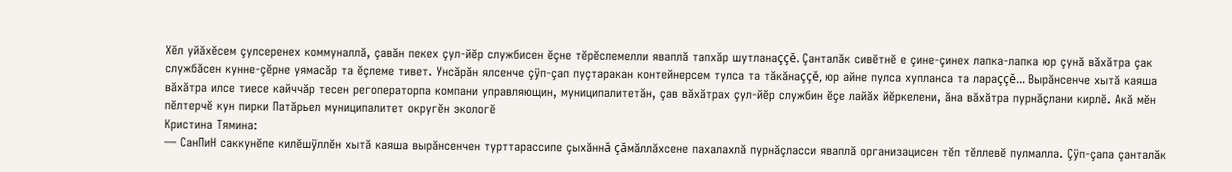Хĕл уйăхĕсем çулсеренех коммуналлă, çавăн пекех çул-йĕр службисен ĕçне тĕрĕслемелли яваплă тапхăр шутланаççĕ. Çанталăк сивĕтнĕ е çине-çинех лапка-лапка юр çунă вăхăтра çак службăсен кунне-çĕрне уямасăр та ĕçлеме тивет. Унсăрăн ялсенче çÿп-çап пуçтаракан контейнерсем тулса та тăкăнаççĕ, юр айне пулса хупланса та лараççĕ... Вырăнсенче хытă каяша вăхăтра илсе тиесе кайччăр тесен регоператорпа компани управляющин, муниципалитетăн, çав вăхăтрах çул-йĕр службин ĕçе лайăх йĕркелени, ăна вăхăтра пурнăçлани кирлĕ. Акă мĕн пĕлтерчĕ кун пирки Патăрьел муниципалитет округĕн экологĕ
Кристина Тямина:
— СанПиН саккунĕпе килĕшÿллĕн хытă каяша вырăнсенчен турттарассипе çыхăннă çăмăллăхсене пахалахлă пурнăçласси яваплă организацисен тĕп тĕллевĕ пулмалла. Çÿп-çапа çанталăк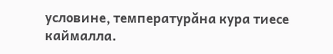условине, температурăна кура тиесе каймалла.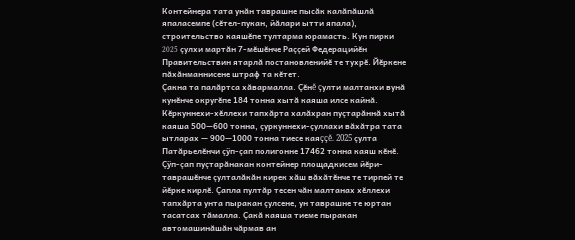Контейнера тата унăн таврашне пысăк калăпăшлă япаласемпе (сĕтел-пукан, йăлари ытти япала), строительство каяшĕпе тултарма юрамасть. Кун пирки 2025 çулхи мартăн 7-мĕшĕнче Раççей Федерацийĕн Правительствин ятарлă постановленийĕ те тухрĕ. Йĕркене пăхăнманнисене штраф та кĕтет.
Çакна та палăртса хăвармалла. Çĕнĕ çулти малтанхи вунă кунĕнче округĕпе 184 тонна хытă каяша илсе кайнă. Кĕркуннехи-хĕллехи тапхăрта халăхран пуçтарăннă хытă каяша 500—600 тонна, çуркуннехи-çуллахи вăхăтра тата ытларах — 900—1000 тонна тиесе каяççĕ. 2025 çулта Патăрьелĕнчи çÿп-çап полигонне 17462 тонна каяш кĕнĕ.
Çÿп-çап пуçтарăнакан контейнер площадкисем йĕри-таврашĕнче çулталăкăн кирек хăш вăхăтĕнче те тирпей те йĕрке кирлĕ. Çапла пултăр тесен чăн малтанах хĕллехи тапхăрта унта пыракан çулсене, ун таврашне те юртан тасатсах тăмалла. Çакă каяша тиеме пыракан автомашинăшăн чăрмав ан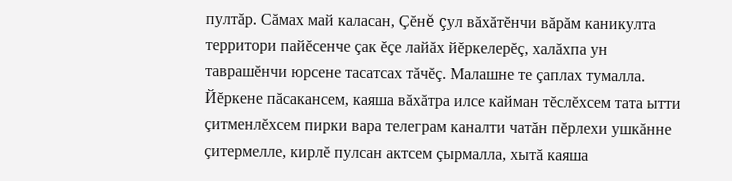пултăр. Сăмах май каласан, Çĕнĕ çул вăхăтĕнчи вăрăм каникулта территори пайĕсенче çак ĕçе лайăх йĕркелерĕç, халăхпа ун таврашĕнчи юрсене тасатсах тăчĕç. Малашне те çаплах тумалла. Йĕркене пăсакансем, каяша вăхăтра илсе кайман тĕслĕхсем тата ытти çитменлĕхсем пирки вара телеграм каналти чатăн пĕрлехи ушкăнне çитермелле, кирлĕ пулсан актсем çырмалла, хытă каяша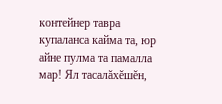контейнер тавра купаланса кайма та, юр айне пулма та памалла мар! Ял тасалăхĕшĕн,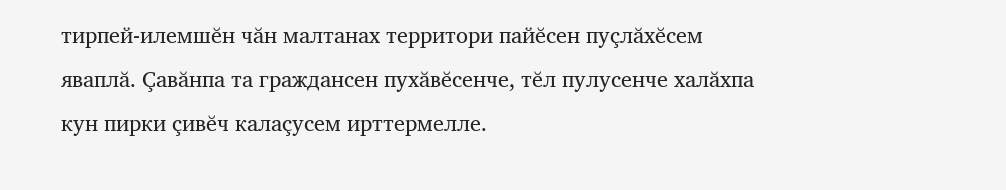тирпей-илемшĕн чăн малтанах территори пайĕсен пуçлăхĕсем яваплă. Çавăнпа та граждансен пухăвĕсенче, тĕл пулусенче халăхпа кун пирки çивĕч калаçусем ирттермелле.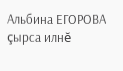Альбина ЕГОРОВА çырса илнĕ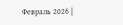Февраль 2026 |